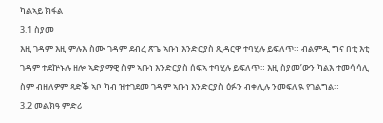ካልኣይ ክፋል
3.1 ስያመ
እዚ ገዳም እዚ ምሉእ ስሙ ገዳም ደብረ ጽጌ ኣቡነ እንድርያስ ጺዳርዋ ተባሂሉ ይፍለጥ። ብልምዲ ግና በቲ እቲ ገዳም ተደኵኑሉ ዘሎ ኣድያማዊ ስም ኣቡነ እንድርያስ ሰፍኣ ተባሂሉ ይፍለጥ። እዚ ስያመ’ውን ካልእ ተመሳሳሊ ስም ብዘለዎም ጻድቕ ኣቦ ካብ ዝተገደመ ገዳም ኣቡነ እንድርያስ ዕፉን ብቀሊሉ ንመፍለዪ የገልግል።
3.2 መልክዓ ምድሪ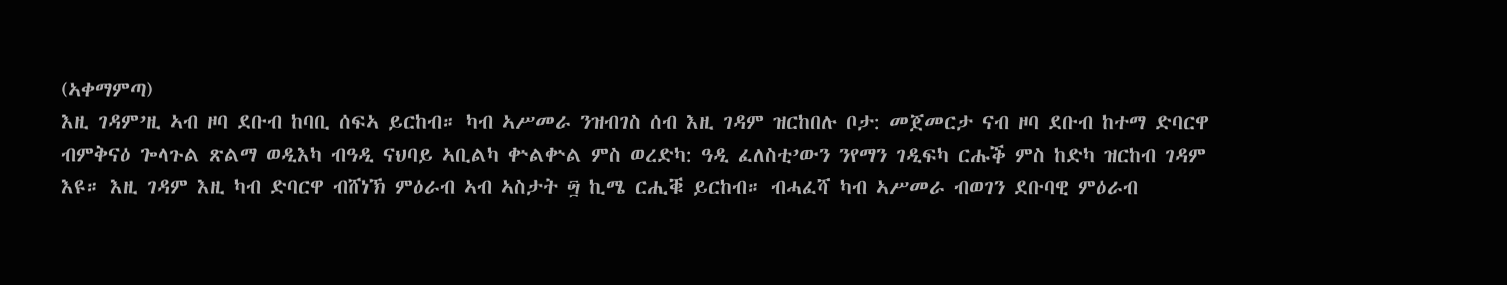(ኣቀማምጣ)
እዚ ገዳም’ዚ ኣብ ዞባ ደቡብ ከባቢ ሰፍኣ ይርከብ። ካብ ኣሥመራ ንዝብገስ ሰብ እዚ ገዳም ዝርከበሉ ቦታ: መጀመርታ ናብ ዞባ ደቡብ ከተማ ድባርዋ ብምቅናዕ ጐላጉል ጽልማ ወዲእካ ብዓዲ ናህባይ ኣቢልካ ቍልቍል ምስ ወረድካ: ዓዲ ፈለስቲ’ውን ንየማን ገዲፍካ ርሑቕ ምስ ከድካ ዝርከብ ገዳም እዩ። እዚ ገዳም እዚ ካብ ድባርዋ ብሸነኽ ምዕራብ ኣብ ኣስታት ፵ ኪሜ ርሒቑ ይርከብ። ብሓፈሻ ካብ ኣሥመራ ብወገን ደቡባዊ ምዕራብ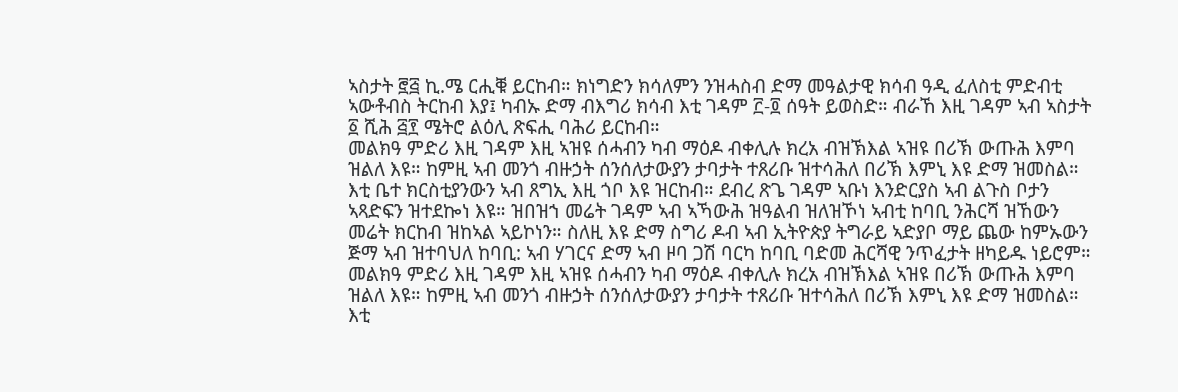ኣስታት ፸፭ ኪ.ሜ ርሒቑ ይርከብ። ክነግድን ክሳለምን ንዝሓስብ ድማ መዓልታዊ ክሳብ ዓዲ ፈለስቲ ምድብቲ ኣውቶብስ ትርከብ እያ፤ ካብኡ ድማ ብእግሪ ክሳብ እቲ ገዳም ፫-፬ ሰዓት ይወስድ። ብራኸ እዚ ገዳም ኣብ ኣስታት ፩ ሺሕ ፭፻ ሜትሮ ልዕሊ ጽፍሒ ባሕሪ ይርከብ።
መልክዓ ምድሪ እዚ ገዳም እዚ ኣዝዩ ሰሓብን ካብ ማዕዶ ብቀሊሉ ክረአ ብዝኽእል ኣዝዩ በሪኽ ውጡሕ እምባ ዝልለ እዩ። ከምዚ ኣብ መንጎ ብዙኃት ሰንሰለታውያን ታባታት ተጸሪቡ ዝተሳሕለ በሪኽ እምኒ እዩ ድማ ዝመስል። እቲ ቤተ ክርስቲያንውን ኣብ ጸግኢ እዚ ጎቦ እዩ ዝርከብ። ደብረ ጽጌ ገዳም ኣቡነ እንድርያስ ኣብ ልጉስ ቦታን ኣጻድፍን ዝተደኰነ እዩ። ዝበዝኀ መሬት ገዳም ኣብ ኣኻውሕ ዝዓልብ ዝለዝኾነ ኣብቲ ከባቢ ንሕርሻ ዝኸውን መሬት ክርከብ ዝከኣል ኣይኮነን። ስለዚ እዩ ድማ ስግሪ ዶብ ኣብ ኢትዮጵያ ትግራይ ኣድያቦ ማይ ጨው ከምኡውን ጅማ ኣብ ዝተባህለ ከባቢ: ኣብ ሃገርና ድማ ኣብ ዞባ ጋሽ ባርካ ከባቢ ባድመ ሕርሻዊ ንጥፈታት ዘካይዱ ነይሮም።
መልክዓ ምድሪ እዚ ገዳም እዚ ኣዝዩ ሰሓብን ካብ ማዕዶ ብቀሊሉ ክረአ ብዝኽእል ኣዝዩ በሪኽ ውጡሕ እምባ ዝልለ እዩ። ከምዚ ኣብ መንጎ ብዙኃት ሰንሰለታውያን ታባታት ተጸሪቡ ዝተሳሕለ በሪኽ እምኒ እዩ ድማ ዝመስል። እቲ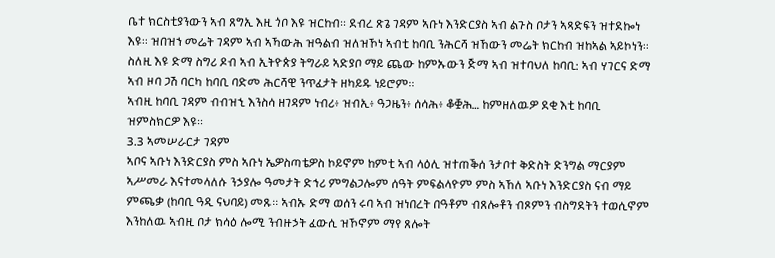ቤተ ክርስቲያንውን ኣብ ጸግኢ እዚ ጎቦ እዩ ዝርከብ። ደብረ ጽጌ ገዳም ኣቡነ እንድርያስ ኣብ ልጉስ ቦታን ኣጻድፍን ዝተደኰነ እዩ። ዝበዝኀ መሬት ገዳም ኣብ ኣኻውሕ ዝዓልብ ዝለዝኾነ ኣብቲ ከባቢ ንሕርሻ ዝኸውን መሬት ክርከብ ዝከኣል ኣይኮነን። ስለዚ እዩ ድማ ስግሪ ዶብ ኣብ ኢትዮጵያ ትግራይ ኣድያቦ ማይ ጨው ከምኡውን ጅማ ኣብ ዝተባህለ ከባቢ: ኣብ ሃገርና ድማ ኣብ ዞባ ጋሽ ባርካ ከባቢ ባድመ ሕርሻዊ ንጥፈታት ዘካይዱ ነይሮም።
ኣብዚ ከባቢ ገዳም ብብዝኂ እንስሳ ዘገዳም ነብሪ፥ ዝብኢ፥ ዓጋዜን፥ ሰሳሕ፥ ቆቛሕ… ከምዘለዉዎ ደቂ እቲ ከባቢ ዝምስክርዎ እዩ።
3.3 ኣመሠራርታ ገዳም
ኣቦና ኣቡነ እንድርያስ ምስ ኣቡነ ኤዎስጣቴዎስ ኮይኖም ከምቲ ኣብ ላዕሊ ዝተጠቕሰ ንታቦተ ቅድስት ድንግል ማርያም ኣሥመራ እናተመላለሱ ንኃያሎ ዓመታት ድኅሪ ምግልጋሎም ሰዓት ምፍልላዮም ምስ ኣኸለ ኣቡነ እንድርያስ ናብ ማይ ምጫቃ (ከባቢ ዓዲ ናህባይ) መጹ። ኣብኡ ድማ ወሰን ሩባ ኣብ ዝነበረት በዓቶም ብጸሎቶን ብጾምን ብስግደትን ተወሲኖም እንከለዉ ኣብዚ ቦታ ክሳዕ ሎሚ ንብዙኃት ፈውሲ ዝኾኖም ማየ ጸሎት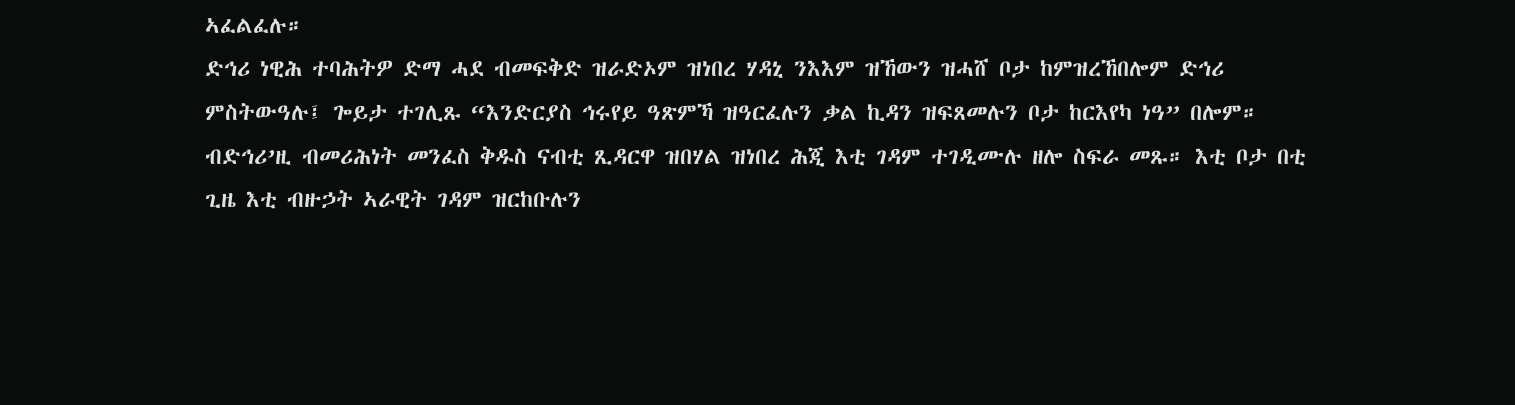ኣፈልፈሉ።
ድኅሪ ነዊሕ ተባሕትዎ ድማ ሓደ ብመፍቅድ ዝራድኦም ዝነበረ ሃዳኒ ንእእም ዝኸውን ዝሓሸ ቦታ ከምዝረኸበሎም ድኅሪ ምስትውዓሉ፤ ጐይታ ተገሊጹ “እንድርያስ ኅሩየይ ዓጽምኻ ዝዓርፈሉን ቃል ኪዳን ዝፍጸመሉን ቦታ ከርእየካ ነዓ” በሎም። ብድኅሪ’ዚ ብመሪሕነት መንፈስ ቅዱስ ናብቲ ጺዳርዋ ዝበሃል ዝነበረ ሕጂ እቲ ገዳም ተገዲሙሉ ዘሎ ስፍራ መጹ። እቲ ቦታ በቲ ጊዜ እቲ ብዙኃት ኣራዊት ገዳም ዝርከቡሉን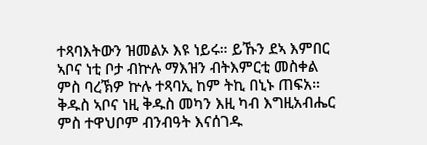ተጻባእትውን ዝመልኦ እዩ ነይሩ። ይኹን ደኣ እምበር ኣቦና ነቲ ቦታ ብኵሉ ማእዝን ብትእምርቲ መስቀል ምስ ባረኽዎ ኵሉ ተጻባኢ ከም ትኪ በኒኑ ጠፍአ። ቅዱስ ኣቦና ነዚ ቅዱስ መካን እዚ ካብ እግዚአብሔር ምስ ተዋህቦም ብንብዓት እናሰገዱ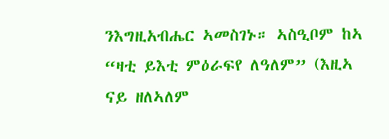ንእግዚአብሔር ኣመስገኑ። ኣስዒቦም ከኣ “ዛቲ ይእቲ ምዕራፍየ ለዓለም” (እዚኣ ናይ ዘለኣለም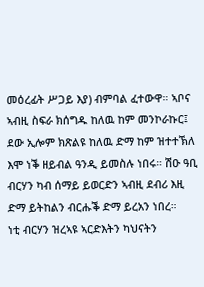መዕረፊት ሥጋይ እያ) ብምባል ፈተውዋ። ኣቦና ኣብዚ ስፍራ ክሰግዱ ከለዉ ከም መንኮራኩር፤ ደው ኢሎም ክጽልዩ ከለዉ ድማ ከም ዝተተኽለ እሞ ነቕ ዘይብል ዓንዲ ይመስሉ ነበሩ። ሽዑ ዓቢ ብርሃን ካብ ሰማይ ይወርድን ኣብዚ ደብሪ እዚ ድማ ይትከልን ብርሑቕ ድማ ይረአን ነበረ።
ነቲ ብርሃን ዝረኣዩ ኣርድእትን ካህናትን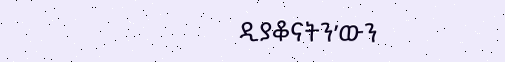ዲያቆናትን’ውን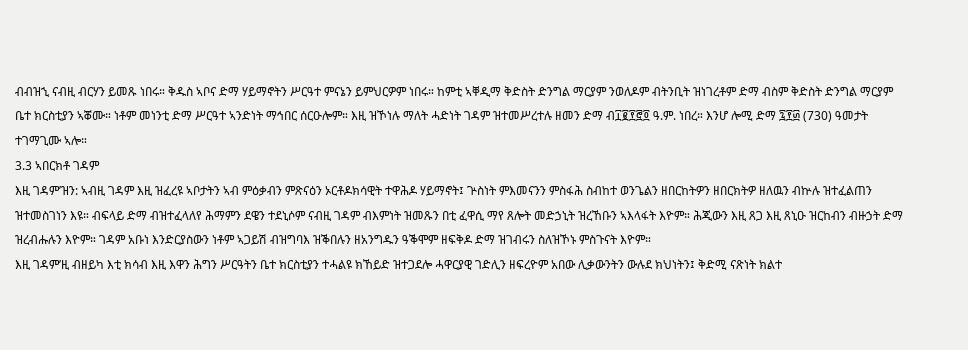ብብዝኂ ናብዚ ብርሃን ይመጹ ነበሩ። ቅዱስ ኣቦና ድማ ሃይማኖትን ሥርዓተ ምናኔን ይምህርዎም ነበሩ። ከምቲ ኣቐዲማ ቅድስት ድንግል ማርያም ንወለዶም ብትንቢት ዝነገረቶም ድማ ብስም ቅድስት ድንግል ማርያም ቤተ ክርስቲያን ኣቖሙ። ነቶም መነንቲ ድማ ሥርዓተ ኣንድነት ማኅበር ሰርዑሎም። እዚ ዝኾነሉ ማለት ሓድነት ገዳም ዝተመሥረተሉ ዘመን ድማ ብ፲፪፻፸፬ ዓ.ም. ነበረ። እንሆ ሎሚ ድማ ፯፻፴ (730) ዓመታት ተገማጊሙ ኣሎ።
3.3 ኣበርክቶ ገዳም
እዚ ገዳም’ዝን: ኣብዚ ገዳም እዚ ዝፈረዩ ኣቦታትን ኣብ ምዕቃብን ምጽናዕን ኦርቶዶክሳዊት ተዋሕዶ ሃይማኖት፤ ጕስነት ምእመናንን ምስፋሕ ስብከተ ወንጌልን ዘበርከትዎን ዘበርክትዎ ዘለዉን ብኵሉ ዝተፈልጠን ዝተመስገነን እዩ። ብፍላይ ድማ ብዝተፈላለየ ሕማምን ደዌን ተደኒሶም ናብዚ ገዳም ብእምነት ዝመጹን በቲ ፈዋሲ ማየ ጸሎት መድኃኒት ዝረኸቡን ኣእላፋት እዮም። ሕጂውን እዚ ጸጋ እዚ ጸኒዑ ዝርከብን ብዙኃት ድማ ዝረብሑሉን እዮም። ገዳም አቡነ እንድርያስውን ነቶም ኣጋይሽ ብዝግባእ ዝቕበሉን ዘአንግዱን ዓቕሞም ዘፍቅዶ ድማ ዝገብሩን ስለዝኾኑ ምስጉናት እዮም።
እዚ ገዳም’ዚ ብዘይካ እቲ ክሳብ እዚ እዋን ሕግን ሥርዓትን ቤተ ክርስቲያን ተሓልዩ ክኸይድ ዝተጋደሎ ሓዋርያዊ ገድሊን ዘፍረዮም አበው ሊቃውንትን ውሉደ ክህነትን፤ ቅድሚ ናጽነት ክልተ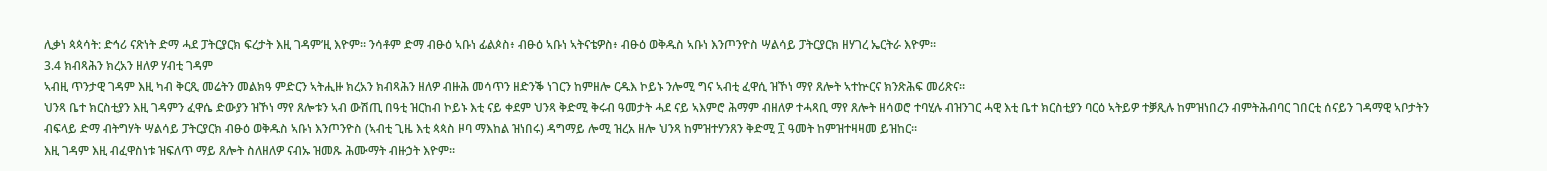ሊቃነ ጳጳሳት: ድኅሪ ናጽነት ድማ ሓደ ፓትርያርክ ፍረታት እዚ ገዳም’ዚ እዮም። ንሳቶም ድማ ብፁዕ ኣቡነ ፊልጶስ፥ ብፁዕ ኣቡነ ኣትናቴዎስ፥ ብፁዕ ወቅዱስ ኣቡነ እንጦንዮስ ሣልሳይ ፓትርያርክ ዘሃገረ ኤርትራ እዮም።
3.4 ክብጻሕን ክረአን ዘለዎ ሃብቲ ገዳም
ኣብዚ ጥንታዊ ገዳም እዚ ካብ ቅርጺ መሬትን መልክዓ ምድርን ኣትሒዙ ክረአን ክብጻሕን ዘለዎ ብዙሕ መሳጥን ዘድንቕ ነገርን ከምዘሎ ርዱእ ኮይኑ ንሎሚ ግና ኣብቲ ፈዋሲ ዝኾነ ማየ ጸሎት ኣተኵርና ክንጽሕፍ መሪጽና።
ህንጻ ቤተ ክርስቲያን እዚ ገዳምን ፈዋሴ ድውያን ዝኾነ ማየ ጸሎቱን ኣብ ውሽጢ በዓቲ ዝርከብ ኮይኑ እቲ ናይ ቀደም ህንጻ ቅድሚ ቅሩብ ዓመታት ሓደ ናይ ኣእምሮ ሕማም ብዘለዎ ተሓጻቢ ማየ ጸሎት ዘሳወሮ ተባሂሉ ብዝንገር ሓዊ እቲ ቤተ ክርስቲያን ባርዕ ኣትይዎ ተቓጺሉ ከምዝነበረን ብምትሕብባር ገበርቲ ሰናይን ገዳማዊ ኣቦታትን ብፍላይ ድማ ብትግሃት ሣልሳይ ፓትርያርክ ብፁዕ ወቅዱስ ኣቡነ እንጦንዮስ (ኣብቲ ጊዜ እቲ ጳጳስ ዞባ ማእከል ዝነበሩ) ዳግማይ ሎሚ ዝረአ ዘሎ ህንጻ ከምዝተሃንጸን ቅድሚ ፲ ዓመት ከምዝተዛዛመ ይዝከር።
እዚ ገዳም እዚ ብፈዋስነቱ ዝፍለጥ ማይ ጸሎት ስለዘለዎ ናብኡ ዝመጹ ሕሙማት ብዙኃት እዮም።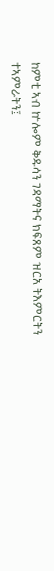ከምቲ ኣብ ኵሎም ቅዱሳን ገዳማትና ክፍጸም ዝርአ ትእምርትን ተኣምራትን፤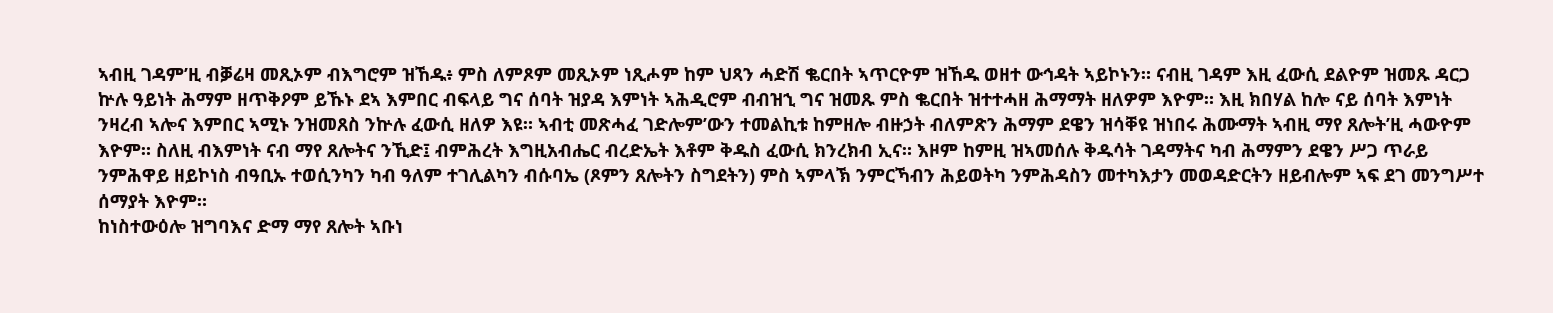ኣብዚ ገዳም’ዚ ብቓሬዛ መጺኦም ብእግሮም ዝኸዱ፥ ምስ ለምጾም መጺኦም ነጺሖም ከም ህጻን ሓድሽ ቈርበት ኣጥርዮም ዝኸዱ ወዘተ ውኅዳት ኣይኮኑን። ናብዚ ገዳም እዚ ፈውሲ ደልዮም ዝመጹ ዳርጋ ኵሉ ዓይነት ሕማም ዘጥቅዖም ይኹኑ ደኣ እምበር ብፍላይ ግና ሰባት ዝያዳ እምነት ኣሕዲሮም ብብዝኂ ግና ዝመጹ ምስ ቈርበት ዝተተሓዘ ሕማማት ዘለዎም እዮም። እዚ ክበሃል ከሎ ናይ ሰባት እምነት ንዛረብ ኣሎና እምበር ኣሚኑ ንዝመጸስ ንኵሉ ፈውሲ ዘለዎ እዩ። ኣብቲ መጽሓፈ ገድሎም’ውን ተመልኪቱ ከምዘሎ ብዙኃት ብለምጽን ሕማም ደዌን ዝሳቐዩ ዝነበሩ ሕሙማት ኣብዚ ማየ ጸሎት’ዚ ሓውዮም እዮም። ስለዚ ብእምነት ናብ ማየ ጸሎትና ንኺድ፤ ብምሕረት እግዚአብሔር ብረድኤት እቶም ቅዱስ ፈውሲ ክንረክብ ኢና። እዞም ከምዚ ዝኣመሰሉ ቅዱሳት ገዳማትና ካብ ሕማምን ደዌን ሥጋ ጥራይ ንምሕዋይ ዘይኮነስ ብዓቢኡ ተወሲንካን ካብ ዓለም ተገሊልካን ብሱባኤ (ጾምን ጸሎትን ስግደትን) ምስ ኣምላኽ ንምርኻብን ሕይወትካ ንምሕዳስን መተካእታን መወዳድርትን ዘይብሎም ኣፍ ደገ መንግሥተ ሰማያት እዮም።
ከነስተውዕሎ ዝግባእና ድማ ማየ ጸሎት ኣቡነ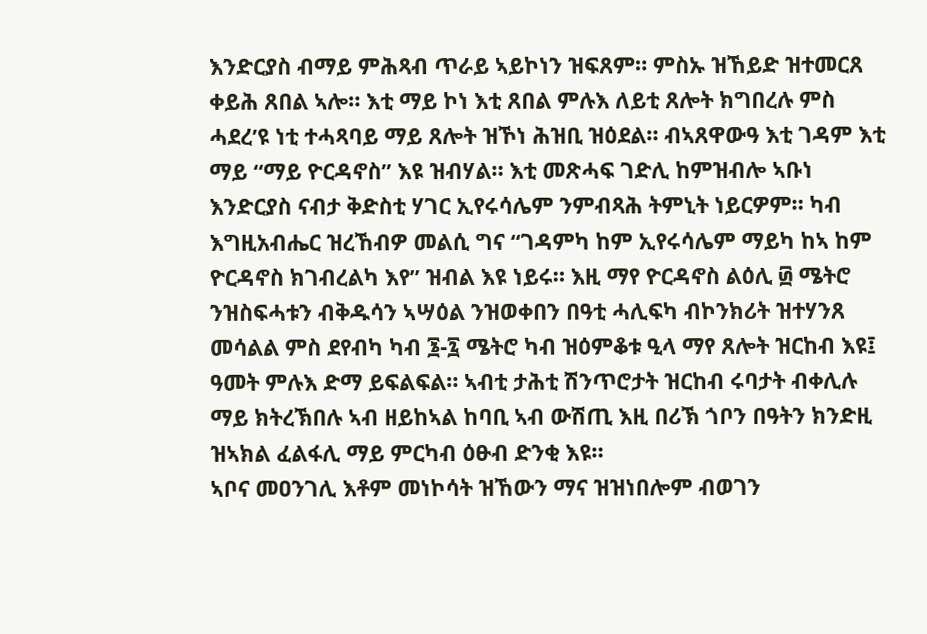እንድርያስ ብማይ ምሕጻብ ጥራይ ኣይኮነን ዝፍጸም። ምስኡ ዝኸይድ ዝተመርጸ ቀይሕ ጸበል ኣሎ። እቲ ማይ ኮነ እቲ ጸበል ምሉእ ለይቲ ጸሎት ክግበረሉ ምስ ሓደረ’ዩ ነቲ ተሓጻባይ ማይ ጸሎት ዝኾነ ሕዝቢ ዝዕደል። ብኣጸዋውዓ እቲ ገዳም እቲ ማይ “ማይ ዮርዳኖስ” እዩ ዝብሃል። እቲ መጽሓፍ ገድሊ ከምዝብሎ ኣቡነ እንድርያስ ናብታ ቅድስቲ ሃገር ኢየሩሳሌም ንምብጻሕ ትምኒት ነይርዎም። ካብ እግዚአብሔር ዝረኸብዎ መልሲ ግና “ገዳምካ ከም ኢየሩሳሌም ማይካ ከኣ ከም ዮርዳኖስ ክገብረልካ እየ” ዝብል እዩ ነይሩ። እዚ ማየ ዮርዳኖስ ልዕሊ ፴ ሜትሮ ንዝስፍሓቱን ብቅዱሳን ኣሣዕል ንዝወቀበን በዓቲ ሓሊፍካ ብኮንክሪት ዝተሃንጸ መሳልል ምስ ደየብካ ካብ ፮-፯ ሜትሮ ካብ ዝዕምቆቱ ዒላ ማየ ጸሎት ዝርከብ እዩ፤ ዓመት ምሉእ ድማ ይፍልፍል። ኣብቲ ታሕቲ ሽንጥሮታት ዝርከብ ሩባታት ብቀሊሉ ማይ ክትረኽበሉ ኣብ ዘይከኣል ከባቢ ኣብ ውሽጢ እዚ በሪኽ ጎቦን በዓትን ክንድዚ ዝኣክል ፈልፋሊ ማይ ምርካብ ዕፁብ ድንቂ እዩ።
ኣቦና መዐንገሊ እቶም መነኮሳት ዝኸውን ማና ዝዝነበሎም ብወገን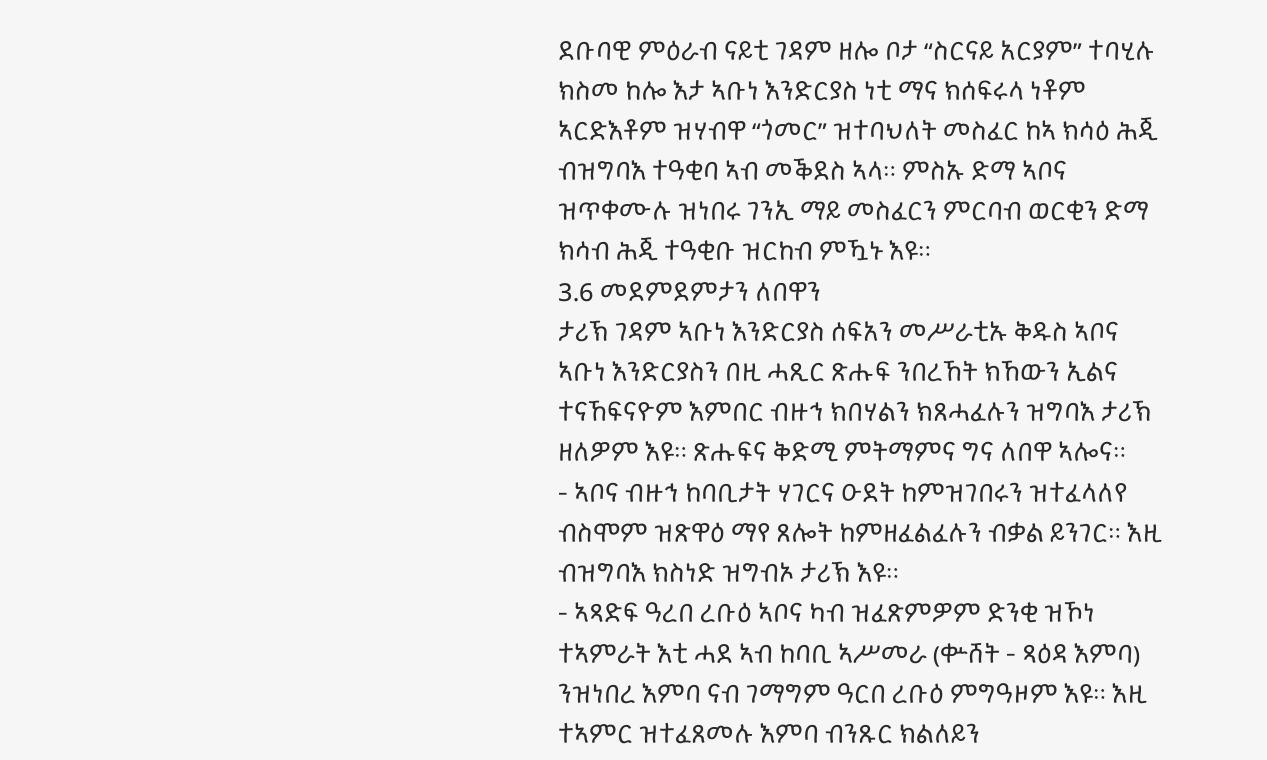ደቡባዊ ምዕራብ ናይቲ ገዳም ዘሎ ቦታ “ስርናይ አርያም” ተባሂሉ ክስመ ከሎ እታ ኣቡነ እንድርያስ ነቲ ማና ክሰፍሩላ ነቶም ኣርድእቶም ዝሃብዋ “ጎመር” ዝተባህለት መስፈር ከኣ ክሳዕ ሕጂ ብዝግባእ ተዓቂባ ኣብ መቕደስ ኣላ። ምስኡ ድማ ኣቦና ዝጥቀሙሉ ዝነበሩ ገንኢ ማይ መስፈርን ምርባብ ወርቂን ድማ ክሳብ ሕጂ ተዓቂቡ ዝርከብ ምዃኑ እዩ።
3.6 መደምደምታን ለበዋን
ታሪኽ ገዳም ኣቡነ እንድርያስ ሰፍአን መሥራቲኡ ቅዱስ ኣቦና ኣቡነ እንድርያስን በዚ ሓጺር ጽሑፍ ንበረኸት ክኸውን ኢልና ተናኸፍናዮም እምበር ብዙኅ ክበሃልን ክጸሓፈሉን ዝግባእ ታሪኽ ዘለዎም እዩ። ጽሑፍና ቅድሚ ምትማምና ግና ለበዋ ኣሎና።
- ኣቦና ብዙኅ ከባቢታት ሃገርና ዑደት ከምዝገበሩን ዝተፈላለየ ብስሞም ዝጽዋዕ ማየ ጸሎት ከምዘፈልፈሉን ብቃል ይንገር። እዚ ብዝግባእ ክስነድ ዝግብኦ ታሪኽ እዩ።
- ኣጻድፍ ዓረበ ረቡዕ ኣቦና ካብ ዝፈጽምዎም ድንቂ ዝኾነ ተኣምራት እቲ ሓደ ኣብ ከባቢ ኣሥመራ (ቍሸት - ጻዕዳ እምባ) ንዝነበረ እምባ ናብ ገማግም ዓርበ ረቡዕ ምግዓዞም እዩ። እዚ ተኣምር ዝተፈጸመሉ እምባ ብንጹር ክልለይን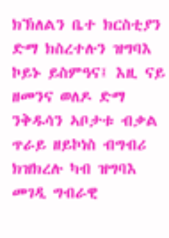ክኽለልን ቤተ ክርስቲያን ድማ ክስረተሉን ዝግባእ ኮይኑ ይስምዓና፤ እዚ ናይ ዘመንና ወለዶ ድማ ንቅዱሳን ኣቦታቱ ብቃል ጥራይ ዘይኮነስ ብግብሪ ክዝክረሉ ካብ ዝግባእ መገዲ ግብራዊ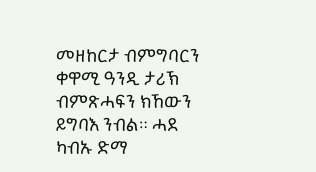መዘከርታ ብምግባርን ቀዋሚ ዓንዲ ታሪኽ ብምጽሓፍን ክኸውን ይግባእ ንብል። ሓደ ካብኡ ድማ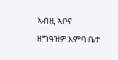ኣብዚ ኣቦና ዘግዓዝዎ እምባ ቤተ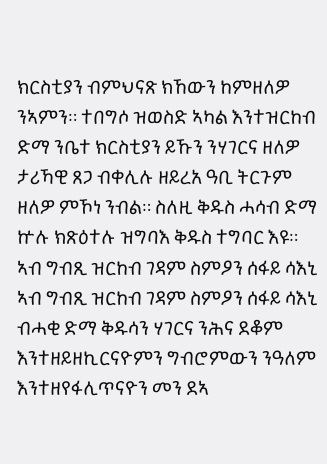ክርስቲያን ብምህናጽ ክኸውን ከምዘለዎ ንኣምን። ተበግሶ ዝወስድ ኣካል እንተዝርከብ ድማ ንቤተ ክርስቲያን ይኹን ንሃገርና ዘለዎ ታሪኻዊ ጸጋ ብቀሊሉ ዘይረአ ዓቢ ትርጉም ዘለዎ ምኾነ ንብል። ስለዚ ቅዱስ ሓሳብ ድማ ኵሉ ክጽዕተሉ ዝግባእ ቅዱስ ተግባር እዩ።
ኣብ ግብጺ ዝርከብ ገዳም ስምዖን ሰፋይ ሳእኒ
ኣብ ግብጺ ዝርከብ ገዳም ስምዖን ሰፋይ ሳእኒ ብሓቂ ድማ ቅዱሳን ሃገርና ንሕና ደቆም እንተዘይዘኪርናዮምን ግብሮምውን ንዓለም እንተዘየፋሊጥናዮን መን ደኣ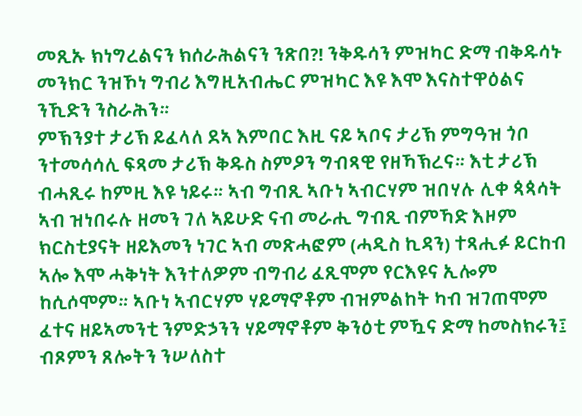መጺኡ ክነግረልናን ክሰራሕልናን ንጽበ?! ንቅዱሳን ምዝካር ድማ ብቅዱሳኑ መንክር ንዝኾነ ግብሪ እግዚአብሔር ምዝካር እዩ እሞ እናስተዋዕልና ንኺድን ንስራሕን።
ምኽንያተ ታሪኽ ይፈላለ ደኣ እምበር እዚ ናይ ኣቦና ታሪኽ ምግዓዝ ጎቦ ንተመሳሳሊ ፍጻመ ታሪኽ ቅዱስ ስምዖን ግብጻዊ የዘኻኽረና። እቲ ታሪኽ ብሓጺሩ ከምዚ እዩ ነይሩ። ኣብ ግብጺ ኣቡነ ኣብርሃም ዝበሃሉ ሊቀ ጳጳሳት ኣብ ዝነበሩሉ ዘመን ገለ ኣይሁድ ናብ መራሒ ግብጺ ብምኻድ እዞም ክርስቲያናት ዘይእመን ነገር ኣብ መጽሓፎም (ሓዲስ ኪዳን) ተጻሒፉ ይርከብ ኣሎ እሞ ሓቅነት እንተለዎም ብግብሪ ፈጺሞም የርእዩና ኢሎም ከሲሶሞም። ኣቡነ ኣብርሃም ሃይማኖቶም ብዝምልከት ካብ ዝገጠሞም ፈተና ዘይኣመንቲ ንምድኃንን ሃይማኖቶም ቅንዕቲ ምዃና ድማ ከመስክሩን፤ ብጾምን ጸሎትን ንሠለስተ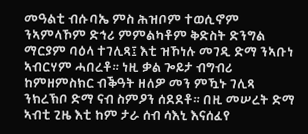መዓልቲ ብሱባኤ ምስ ሕዝቦም ተወሲኖም ንኣምላኾም ድኅሪ ምምልካቶም ቅድስት ድንግል ማርያም ባዕላ ተገሊጻ፤ እቲ ዝኾነሉ መገዲ ድማ ንኣቡነ ኣብርሃም ሓበረቶ። ነዚ ቃል ጐይታ ብግብሪ ከምዘምስክር ብቕዓት ዘለዎ መን ምዃኑ ገሊጻ ንክረኽቦ ድማ ናብ ስምዖን ሰደደቶ። በዚ መሠረት ድማ ኣብቲ ጊዜ እቲ ከም ታራ ሰብ ሳእኒ እናሰፈየ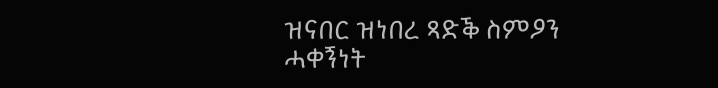ዝናበር ዝነበረ ጻድቕ ስምዖን ሓቀኝነት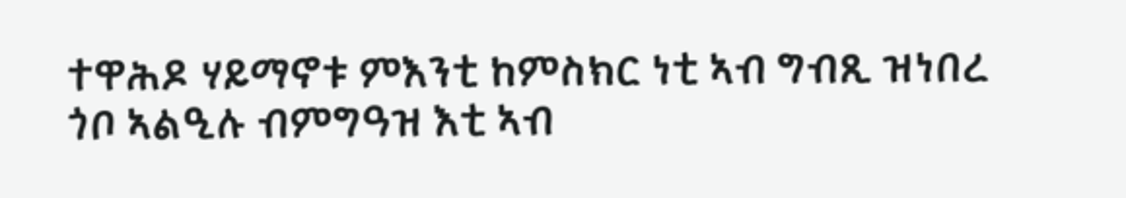ተዋሕዶ ሃይማኖቱ ምእንቲ ከምስክር ነቲ ኣብ ግብጺ ዝነበረ ጎቦ ኣልዒሉ ብምግዓዝ እቲ ኣብ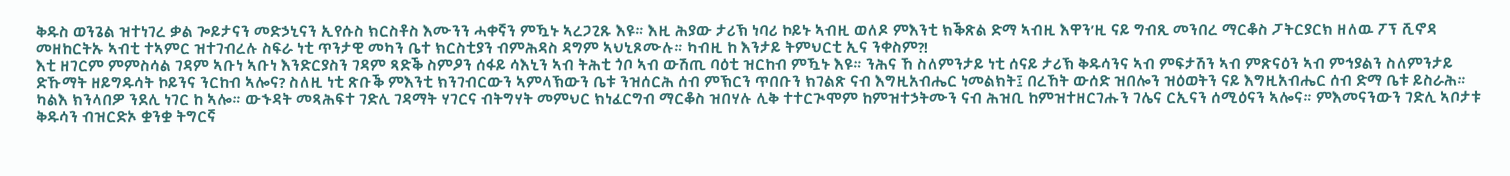ቅዱስ ወንጌል ዝተነገረ ቃል ጐይታናን መድኃኒናን ኢየሱስ ክርስቶስ እሙንን ሓቀኛን ምዃኑ ኣረጋጊጹ እዩ። እዚ ሕያው ታሪኽ ነባሪ ኮይኑ ኣብዚ ወለዶ ምእንቲ ክቕጽል ድማ ኣብዚ እዋን’ዚ ናይ ግብጺ መንበረ ማርቆስ ፓትርያርክ ዘለዉ ፖፕ ሺኖዳ መዘከርትኡ ኣብቲ ተኣምር ዝተገብረሉ ስፍራ ነቲ ጥንታዊ መካን ቤተ ክርስቲያን ብምሕዳስ ዳግም ኣህኒጾሙሉ። ካብዚ ከ እንታይ ትምህርቲ ኢና ንቀስም?!
እቲ ዘገርም ምምስሳል ገዳም ኣቡነ ኣቡነ እንድርያስን ገዳም ጻድቕ ስምዖን ሰፋይ ሳእኒን ኣብ ትሕቲ ጎቦ ኣብ ውሽጢ ባዕቲ ዝርከብ ምዃኑ እዩ። ንሕና ኸ ስለምንታይ ነቲ ሰናይ ታሪኽ ቅዱሳንና ኣብ ምፍታሽን ኣብ ምጽናዕን ኣብ ምኅያልን ስለምንታይ ድኹማት ዘይግዱሳት ኮይንና ንርከብ ኣሎና? ስለዚ ነቲ ጽቡቕ ምእንቲ ክንገብርውን ኣምላኽውን ቤቱ ንዝሰርሕ ሰብ ምኽርን ጥበቡን ክገልጽ ናብ እግዚአብሔር ነመልክት፤ በረኸት ውሰድ ዝበሎን ዝዕወትን ናይ እግዚአብሔር ሰብ ድማ ቤቱ ይስራሕ።
ካልእ ክንላበዎ ንደሊ ነገር ከ ኣሎ። ውኁዳት መጻሕፍተ ገድሊ ገዳማት ሃገርና ብትግሃት መምህር ክነፈርግብ ማርቆስ ዝበሃሉ ሊቅ ተተርጒሞም ከምዝተኃትሙን ናብ ሕዝቢ ከምዝተዘርገሑን ገሌና ርኢናን ሰሚዕናን ኣሎና። ምእመናንውን ገድሊ ኣቦታቱ ቅዱሳን ብዝርድኦ ቋንቋ ትግርኛ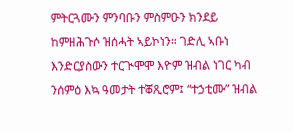ምትርጓሙን ምንባቡን ምስምዑን ክንደይ ከምዘሕጉሶ ዝሰሓት ኣይኮነን። ገድሊ ኣቡነ እንድርያስውን ተርጒሞሞ እዮም ዝብል ነገር ካብ ንሰምዕ እኳ ዓመታት ተቖጺሮም፤ “ተኃቲሙ” ዝብል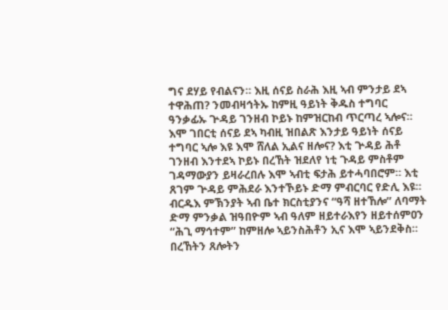ግና ደሃይ የብልናን። እዚ ሰናይ ስራሕ እዚ ኣብ ምንታይ ደኣ ተዋሕጠ? ንመብዛኅትኡ ከምዚ ዓይነት ቅዱስ ተግባር ዓንቃፊኡ ጕዳይ ገንዘብ ኮይኑ ከምዝርከብ ጥርጣረ ኣሎና። እሞ ገበርቲ ሰናይ ደኣ ካብዚ ዝበልጽ እንታይ ዓይነት ሰናይ ተግባር ኣሎ እዩ እሞ ሸለል ኢልና ዘሎና? እቲ ጕዳይ ሕቶ ገንዘብ እንተደኣ ኮይኑ በረኸት ዝደለየ ነቲ ጉዳይ ምስቶም ገዳማውያን ይዛራረበሉ እሞ ኣብቲ ፍታሕ ይተሓባበሮም። እቲ ጸገም ጕዳይ ምሕደራ እንተኾይኑ ድማ ምብርባር የድሊ እዩ።
ብርዱእ ምኽንያት ኣብ ቤተ ክርስቲያንና “ዓሻ ዘተኸሎ” ለባማት ድማ ምንቃል ዝዓበዮም ኣብ ዓለም ዘይተራእየን ዘይተሰምዐን “ሕጊ ማኅተም” ከምዘሎ ኣይንስሕቶን ኢና እሞ ኣይንደቅስ።
በረኸትን ጸሎትን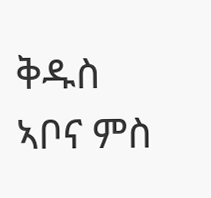ቅዱስ ኣቦና ምስ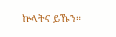ኵላትና ይኹን።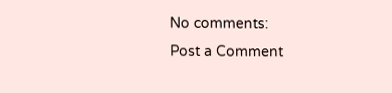No comments:
Post a Comment